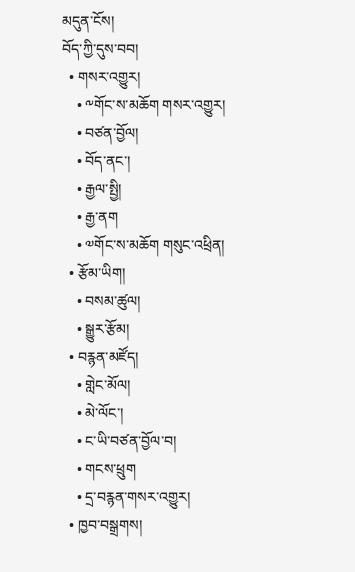མདུན་ངོས།
བོད་ཀྱི་དུས་བབ།
  • གསར་འགྱུར།
    • ༸གོང་ས་མཆོག གསར་འགྱུར།
    • བཙན་བྱོལ།
    • བོད་ནང་།
    • རྒྱལ་སྤྱི།
    • རྒྱ་ནག
    • ༧གོང་ས་མཆོག གསུང་འཕྲིན།
  • རྩོམ་ཡིག།
    • བསམ་ཚུལ།
    • སྒྱུར་རྩོམ།
  • བརྙན་མཛོད།
    • གླེང་མོལ།
    • མེ་ལོང་།
    • ང་ཡི་བཙན་བྱོལ་བ།
    • གངས་ཕྲུག
    • དྲ་བརྙན་གསར་འགྱུར།
  • ཁྱབ་བསྒྲགས།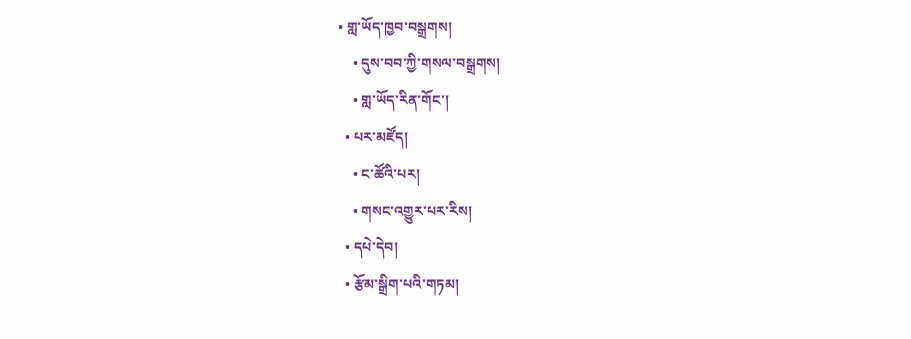• གླ་ཡོད་ཁྱབ་བསྒྲགས།
    • དུས་བབ་ཀྱི་གསལ་བསྒྲགས།
    • གླ་ཡོད་རིན་གོང་།
  • པར་མཛོད།
    • ང་ཚོའི་པར།
    • གསང་འགྱུར་པར་རིས།
  • དཔེ་དེབ།
  • རྩོམ་སྒྲིག་པའི་གཏམ།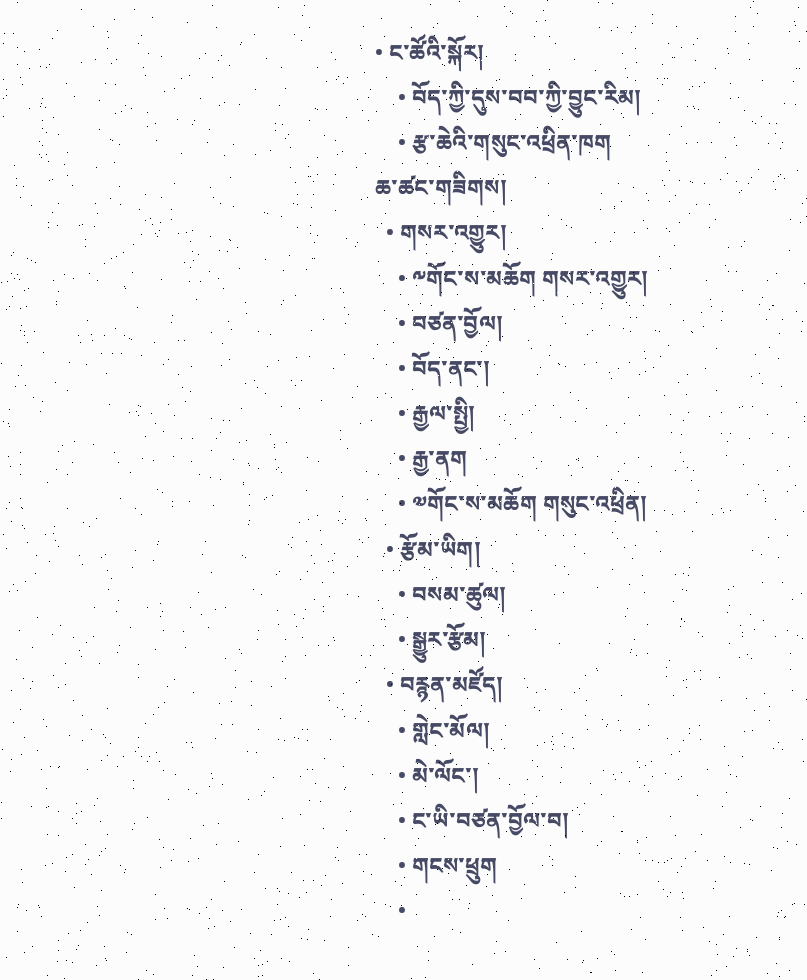• ང་ཚོའི་སྐོར།
    • བོད་ཀྱི་དུས་བབ་ཀྱི་བྱུང་རིམ།
    • རྩ་ཆེའི་གསུང་འཕྲིན་ཁག
ཆ་ཚང་གཟིགས།
  • གསར་འགྱུར།
    • ༸གོང་ས་མཆོག གསར་འགྱུར།
    • བཙན་བྱོལ།
    • བོད་ནང་།
    • རྒྱལ་སྤྱི།
    • རྒྱ་ནག
    • ༧གོང་ས་མཆོག གསུང་འཕྲིན།
  • རྩོམ་ཡིག།
    • བསམ་ཚུལ།
    • སྒྱུར་རྩོམ།
  • བརྙན་མཛོད།
    • གླེང་མོལ།
    • མེ་ལོང་།
    • ང་ཡི་བཙན་བྱོལ་བ།
    • གངས་ཕྲུག
    •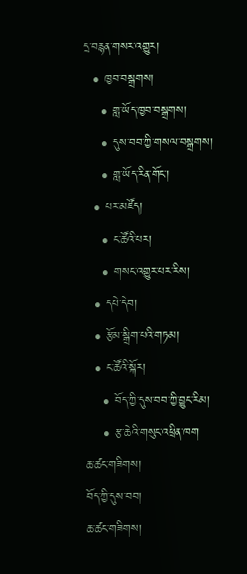དྲ་བརྙན་གསར་འགྱུར།
  • ཁྱབ་བསྒྲགས།
    • གླ་ཡོད་ཁྱབ་བསྒྲགས།
    • དུས་བབ་ཀྱི་གསལ་བསྒྲགས།
    • གླ་ཡོད་རིན་གོང་།
  • པར་མཛོད།
    • ང་ཚོའི་པར།
    • གསང་འགྱུར་པར་རིས།
  • དཔེ་དེབ།
  • རྩོམ་སྒྲིག་པའི་གཏམ།
  • ང་ཚོའི་སྐོར།
    • བོད་ཀྱི་དུས་བབ་ཀྱི་བྱུང་རིམ།
    • རྩ་ཆེའི་གསུང་འཕྲིན་ཁག
ཆ་ཚང་གཟིགས།
བོད་ཀྱི་དུས་བབ།
ཆ་ཚང་གཟིགས།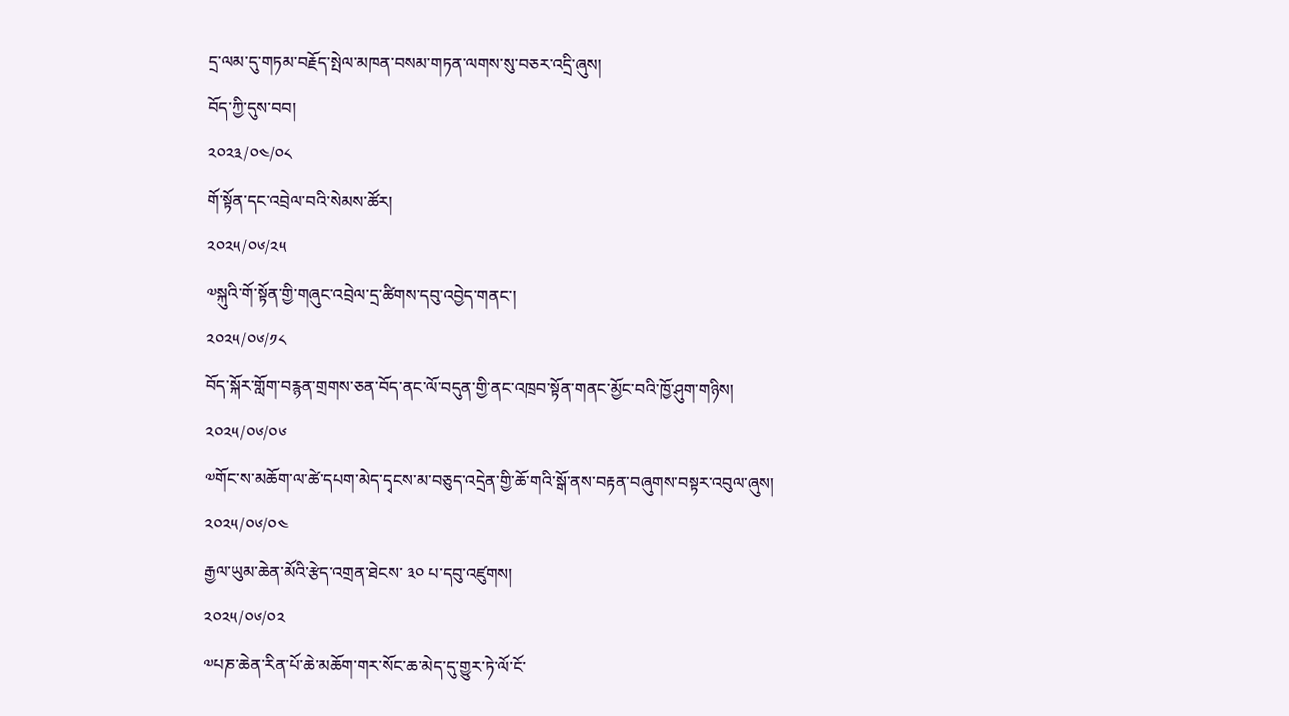དྲ་ལམ་དུ་གཏམ་བརྗོད་སྤེལ་མཁན་བསམ་གཏན་ལགས་སུ་བཅར་འདྲི་ཞུས།
བོད་ཀྱི་དུས་བབ།
༢༠༢༣/༠༤/༠༨
གོ་སྟོན་དང་འབྲེལ་བའི་སེམས་ཚོར།
༢༠༢༥/༠༦/༢༥
༧སྐུའི་གོ་སྟོན་གྱི་གཞུང་འབྲེལ་དྲ་ཚིགས་དབུ་འབྱེད་གནང་།
༢༠༢༥/༠༦/༡༨
བོད་སྐོར་གློག་བརྙན་གྲགས་ཅན་བོད་ནང་ལོ་བདུན་གྱི་ནང་འཁྲབ་སྟོན་གནང་མྱོང་བའི་ཁྱོ་ཤུག་གཉིས།
༢༠༢༥/༠༦/༠༦
༧གོང་ས་མཆོག་ལ་ཚེ་དཔག་མེད་དྭངས་མ་བཅུད་འདྲེན་གྱི་ཆོ་གའི་སྒོ་ནས་བརྟན་བཞུགས་བསྟར་འབུལ་ཞུས།
༢༠༢༥/༠༦/༠༤
རྒྱལ་ཡུམ་ཆེན་མོའི་རྩེད་འགྲན་ཐེངས་ ༣༠ པ་དབུ་འཛུགས།
༢༠༢༥/༠༦/༠༢
༧པཎ་ཆེན་རིན་པོ་ཆེ་མཆོག་གར་སོང་ཆ་མེད་དུ་གྱུར་ཏེ་ལོ་ངོ་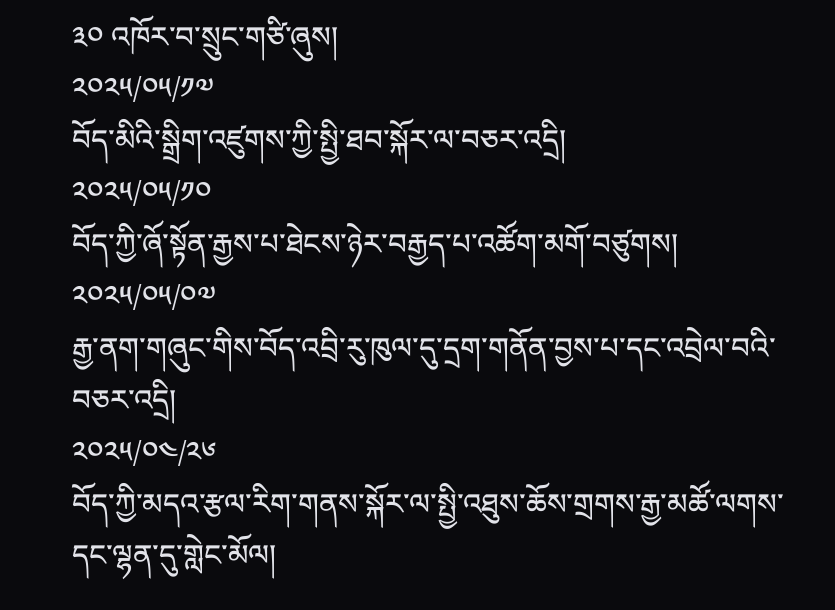༣༠ འཁོར་བ་སྲུང་གཙི་ཞུས།
༢༠༢༥/༠༥/༡༧
བོད་མིའི་སྒྲིག་འཛུགས་ཀྱི་སྤྱི་ཐབ་སྐོར་ལ་བཅར་འདྲི།
༢༠༢༥/༠༥/༡༠
བོད་ཀྱི་ཞོ་སྟོན་རྒྱས་པ་ཐེངས་ཉེར་བརྒྱད་པ་འཚོག་མགོ་བཙུགས།
༢༠༢༥/༠༥/༠༧
རྒྱ་ནག་གཞུང་གིས་བོད་འབྲི་རུ་ཁུལ་དུ་དྲག་གནོན་བྱས་པ་དང་འབྲེལ་བའི་བཅར་འདྲི།
༢༠༢༥/༠༤/༢༦
བོད་ཀྱི་མདའ་རྩལ་རིག་གནས་སྐོར་ལ་སྤྱི་འཐུས་ཆོས་གྲགས་རྒྱ་མཚོ་ལགས་དང་ལྷན་དུ་གླེང་མོལ།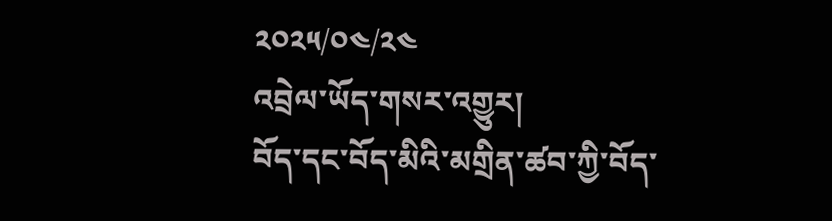༢༠༢༥/༠༤/༢༤
འབྲེལ་ཡོད་གསར་འགྱུར།
བོད་དང་བོད་མིའི་མགྲིན་ཚབ་ཀྱི་བོད་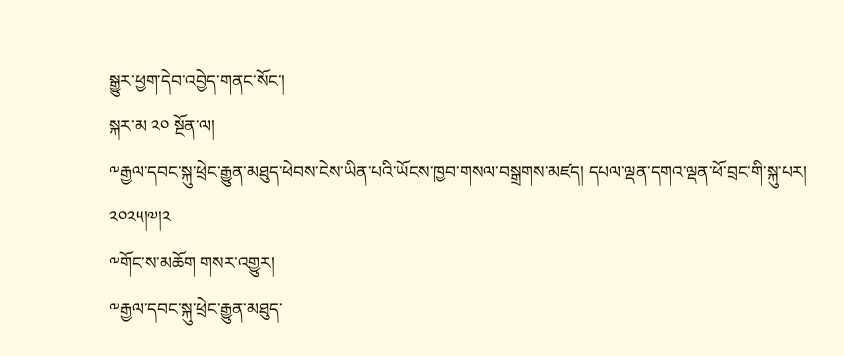སྒྱུར་ཕྱག་དེབ་འབྱེད་གནང་སོང་།
སྐར་མ ༢༠ སྔོན་ལ།
༸རྒྱལ་དབང་སྐུ་ཕྲེང་རྒྱུན་མཐུད་ཕེབས་ངེས་ཡིན་པའི་ཡོངས་ཁྱབ་གསལ་བསྒྲགས་མཛད། དཔལ་ལྡན་དགའ་ལྡན་ཕོ་བྲང་གི་སྐུ་པར། ༢༠༢༥།༧།༢
༸གོང་ས་མཆོག གསར་འགྱུར།
༸རྒྱལ་དབང་སྐུ་ཕྲེང་རྒྱུན་མཐུད་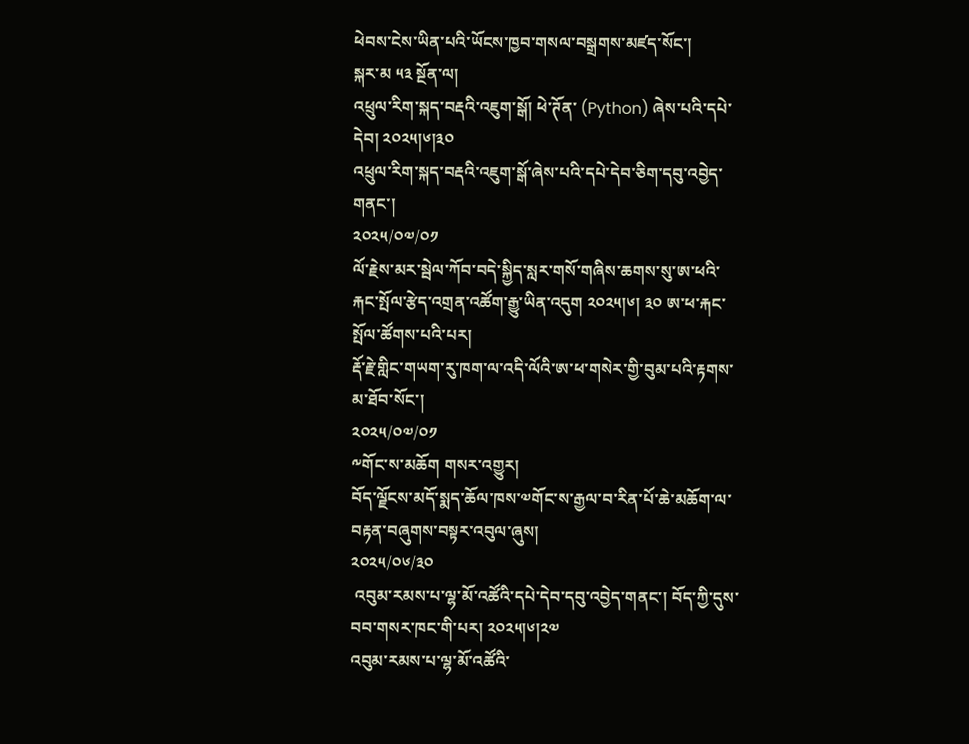ཕེབས་ངེས་ཡིན་པའི་ཡོངས་ཁྱབ་གསལ་བསྒྲགས་མཛད་སོང་།
སྐར་མ ༥༣ སྔོན་ལ།
འཕྲུལ་རིག་སྐད་བརྡའི་འཇུག་སྒོ། ཕེ་ཊོན་ (Python) ཞེས་པའི་དཔེ་དེབ། ༢༠༢༥།༦།༣༠
འཕྲུལ་རིག་སྐད་བརྡའི་འཇུག་སྒོ་ཞེས་པའི་དཔེ་དེབ་ཅིག་དབུ་འབྱེད་གནང་།
༢༠༢༥/༠༧/༠༡
ལོ་རྗེས་མར་སྦེལ་ཀོབ་བདེ་སྐྱིད་སླར་གསོ་གཞིས་ཆགས་སུ་ཨ་ཕའི་རྐང་སྤོལ་རྩེད་འགྲན་འཚོག་རྒྱུ་ཡིན་འདུག ༢༠༢༥།༦། ༣༠ ཨ་ཕ་རྐང་སྤོལ་ཚོགས་པའི་པར།
རྡོ་རྗེ་གླིང་གཡག་རུ་ཁག་ལ་འདི་ལོའི་ཨ་ཕ་གསེར་གྱི་བུམ་པའི་རྟགས་མ་ཐོབ་སོང་།
༢༠༢༥/༠༧/༠༡
༸གོང་ས་མཆོག གསར་འགྱུར།
བོད་ལྗོངས་མདོ་སྨད་ཆོལ་ཁས་༧གོང་ས་རྒྱལ་བ་རིན་པོ་ཆེ་མཆོག་ལ་བརྟན་བཞུགས་བསྟར་འབུལ་ཞུས།
༢༠༢༥/༠༦/༣༠
 འབུམ་རམས་པ་ལྷ་མོ་འཚོའི་དཔེ་དེབ་དབུ་འབྱེད་གནང་། བོད་ཀྱི་དུས་བབ་གསར་ཁང་གི་པར། ༢༠༢༥།༦།༢༧
འབུམ་རམས་པ་ལྷ་མོ་འཚོའི་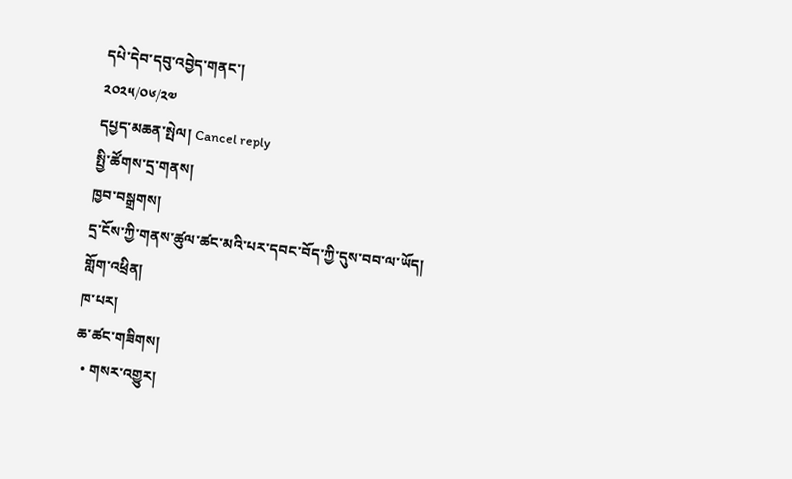དཔེ་དེབ་དབུ་འབྱེད་གནང་།
༢༠༢༥/༠༦/༢༧
དཔྱད་མཆན་སྤེལ། Cancel reply
སྤྱི་ཚོགས་དྲ་གནས།
ཁྱབ་བསྒྲགས།
དྲ་ངོས་ཀྱི་གནས་ཚུལ་ཚང་མའི་པར་དབང་བོད་ཀྱི་དུས་བབ་ལ་ཡོད།
གློག་འཕྲིན།
ཁ་པར།
ཆ་ཚང་གཟིགས།
  • གསར་འགྱུར།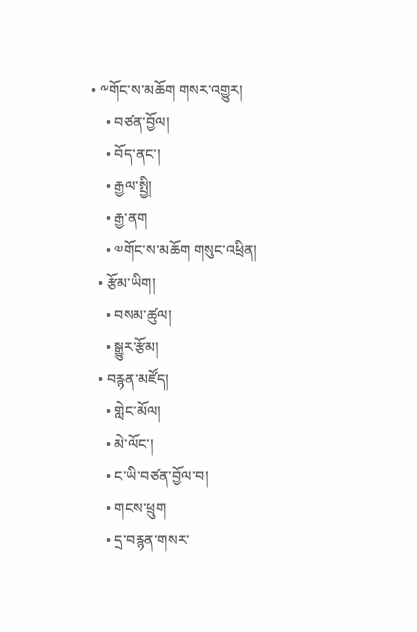• ༸གོང་ས་མཆོག གསར་འགྱུར།
    • བཙན་བྱོལ།
    • བོད་ནང་།
    • རྒྱལ་སྤྱི།
    • རྒྱ་ནག
    • ༧གོང་ས་མཆོག གསུང་འཕྲིན།
  • རྩོམ་ཡིག།
    • བསམ་ཚུལ།
    • སྒྱུར་རྩོམ།
  • བརྙན་མཛོད།
    • གླེང་མོལ།
    • མེ་ལོང་།
    • ང་ཡི་བཙན་བྱོལ་བ།
    • གངས་ཕྲུག
    • དྲ་བརྙན་གསར་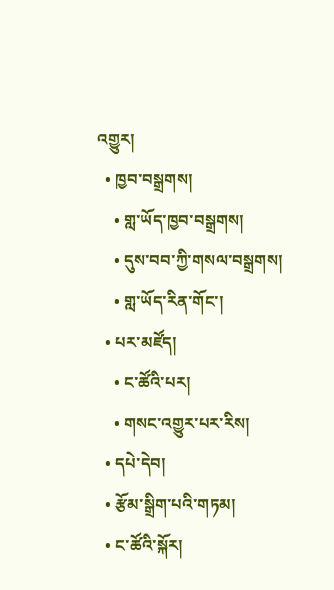འགྱུར།
  • ཁྱབ་བསྒྲགས།
    • གླ་ཡོད་ཁྱབ་བསྒྲགས།
    • དུས་བབ་ཀྱི་གསལ་བསྒྲགས།
    • གླ་ཡོད་རིན་གོང་།
  • པར་མཛོད།
    • ང་ཚོའི་པར།
    • གསང་འགྱུར་པར་རིས།
  • དཔེ་དེབ།
  • རྩོམ་སྒྲིག་པའི་གཏམ།
  • ང་ཚོའི་སྐོར།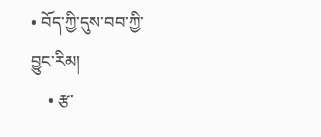• བོད་ཀྱི་དུས་བབ་ཀྱི་བྱུང་རིམ།
    • རྩ་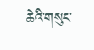ཆེའི་གསུང་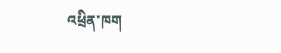འཕྲིན་ཁག